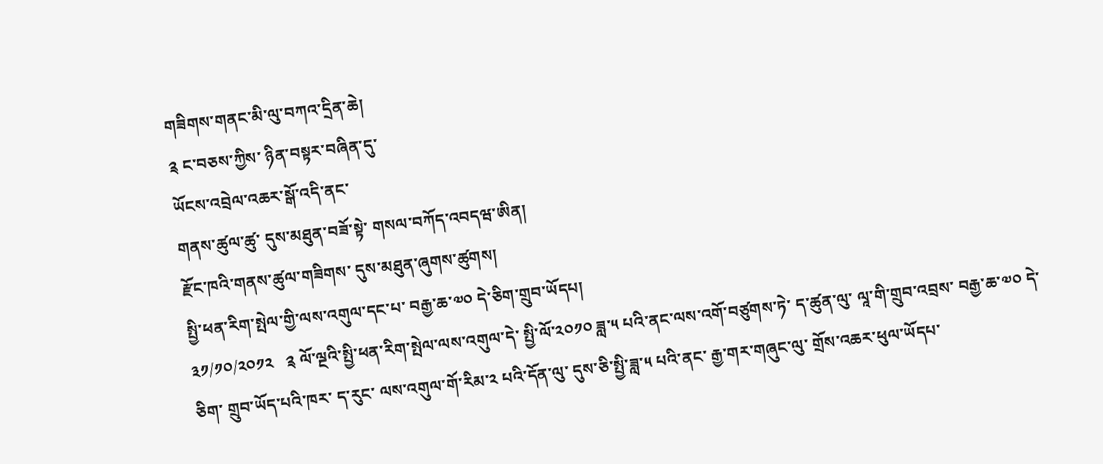གཟིགས་གནང་མི་ལུ་བཀའ་དྲིན་ཆེ།
༉ ང་བཅས་ཀྱིས་ ཉིན་བསྟར་བཞིན་དུ་
ཡོངས་འབྲེལ་འཆར་སྒོ་འདི་ནང་
གནས་ཚུལ་ཚུ་ དུས་མཐུན་བཟོ་སྟེ་ གསལ་བཀོད་འབདཝ་ཨིན།
རྫོང་ཁའི་གནས་ཚུལ་གཟིགས་ དུས་མཐུན་ཞུགས་ཚུགས།
སྤྱི་ཕན་རིག་སྤེལ་གྱི་ལས་འགུལ་དང་པ་ བརྒྱ་ཆ་༧༠ དེ་ཅིག་གྲུབ་ཡོདཔ།
༣༡/༡༠/༢༠༡༢   ༉ ལོ་ལྔའི་སྤྱི་ཕན་རིག་སྤེལ་ལས་འགུལ་དེ་ སྤྱི་ལོ་༢༠༡༠ ཟླ་༥ པའི་ནང་ལས་འགོ་བཙུགས་ཏེ་ ད་ཚུན་ལུ་ ལཱ་གི་གྲུབ་འབྲས་ བརྒྱ་ཆ་༧༠ དེ་ཅིག་ གྲུབ་ཡོད་པའི་ཁར་ ད་རུང་ ལས་འགུལ་གོ་རིམ་༢ པའི་དོན་ལུ་ དུས་ཅི་སྤྱི་ཟླ་༥ པའི་ནང་ རྒྱ་གར་གཞུང་ལུ་ གྲོས་འཆར་ཕུལ་ཡོདཔ་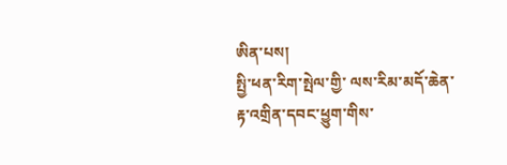ཨིན་པས།
སྤྱི་ཕན་རིག་སྤེལ་གྱི་ ལས་རིམ་མདོ་ཆེན་ རྟ་འགྲིན་དབང་ཕྱུག་གིས་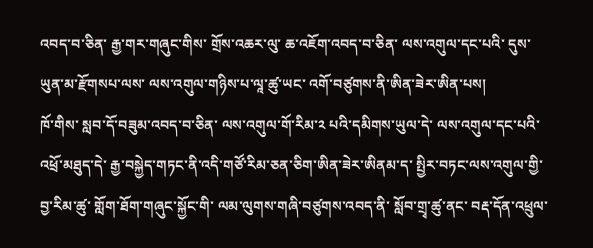འབད་བ་ཅིན་ རྒྱ་གར་གཞུང་གིས་ གྲོས་འཆར་ལུ་ ཆ་འཇོག་འབད་བ་ཅིན་ ལས་འགུལ་དང་པའི་ དུས་ཡུན་མ་རྫོགསཔ་ལས་ ལས་འགུལ་གཉིས་པ་ལཱ་ཚུ་ཡང་ འགོ་བཙུགས་ནི་ཨིན་ཟེར་ཨིན་པས།
ཁོ་གིས་ སླབ་དོ་བཟུམ་འབད་བ་ཅིན་ ལས་འགུལ་གོ་རིམ་༢ པའི་དམིགས་ཡུལ་དེ་ ལས་འགུལ་དང་པའི་ འཕྲོ་མཐུད་དེ་ རྒྱ་བསྐྱེད་གཏང་ནི་འདི་གཙོ་རིམ་ཅན་ཅིག་ཨིན་ཟེར་ཨིནམ་ད་ སྤྱིར་བཏང་ལས་འགུལ་གྱི་བྱ་རིམ་ཚུ་ གློག་ཐོག་གཞུང་སྐྱོང་གི་ ལམ་ལུགས་གཞི་བཙུགས་འབད་ནི་ སློབ་གྲྭ་ཚུ་ནང་ བརྡ་དོན་འཕྲུལ་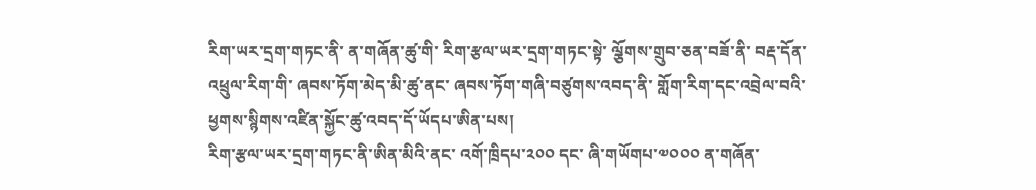རིག་ཡར་དྲག་གཏང་ནི་ ན་གཞོན་ཚུ་གི་ རིག་རྩལ་ཡར་དྲག་གཏང་སྟེ་ ལྕོགས་གྲུབ་ཅན་བཟོ་ནི་ བརྡ་དོན་འཕྲུལ་རིག་གི་ ཞབས་ཏོག་མེད་མི་ཚུ་ནང་ ཞབས་ཏོག་གཞི་བཙུགས་འབད་ནི་ གློག་རིག་དང་འབྲེལ་བའི་ ཕྱགས་སྙིགས་འཛིན་སྐྱོང་ཚུ་འབད་དོ་ཡོདཔ་ཨིན་པས།
རིག་རྩལ་ཡར་དྲག་གཏང་ནི་ཨིན་མིའི་ནང་ འགོ་ཁྲིདཔ་༢༠༠ དང་ ཞི་གཡོགཔ་༧༠༠༠ ན་གཞོན་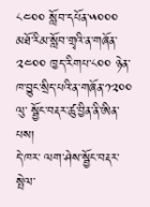༨༤༠༠ སློབ་དཔོན་༥༠༠༠ མཐོ་རིམ་སློབ་གྲྭའི་ན་གཞོན་༢༤༠༠ ཁྱད་རིགཔ་༨༠༠ ཉེན་ཁ་བྱུང་སྲིད་པའི་ན་གཞོན་༡༢༠༠ ལུ་ སྦྱོང་བརྡར་ཚུ་བྱིན་ནི་ཨིན་པས།
དེ་ཁར་ ལག་ཤེས་སྦྱོང་བརྡར་སྤེལ་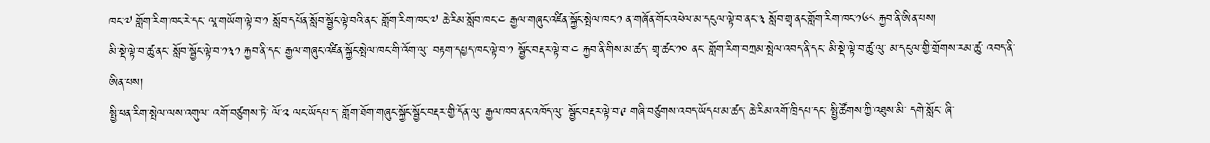ཁང་༧ གློག་རིག་ཁང་རེ་དང་ ལཱ་གཡོག་ལྟེ་བ་༡ སློབ་དཔོན་སློབ་སྦྱོང་ལྟེ་བའི་ནང་ གློག་རིག་ཁང་༧ ཆེ་རིམ་སློབ་ཁང་༤ རྒྱལ་གཞུང་འཛིན་སྐྱོང་སྤེལ་ཁང་༡ ན་གཞོན་གོང་འཕེལ་མ་དངུལ་ལྟེ་བ་ནང་༣ སློབ་གྲྭ་ནང་གློག་རིག་ཁང་༡༦༨ རྐྱབ་ནི་ཨིན་པས།
མི་སྡེ་ལྟེ་བ་ཚུ་ནང་ སློབ་སྦྱོང་ལྟེ་བ་༡༣༡ རྐྱབ་ནི་དང་ རྒྱལ་གཞུང་འཛིན་སྐྱོང་སྤེལ་ཁང་གི་འོག་ལུ་ བརྟག་དཔྱད་ཁང་ལྟེ་བ་༡ སྦྱོང་བརྡར་ལྟེ་བ་༤ རྐྱབ་ནི་གིས་མ་ཚད་ གྲྭ་ཚང་༡༠ ནང་ གློག་རིག་བཀྲམ་སྤེལ་འབད་ནི་དང་ མི་སྡེ་ལྟེ་བ་ཚུ་ལུ་ མ་དངུལ་གྱི་གྲོགས་རམ་ཚུ་ འབད་ནི་ཨིན་པས།
སྤྱི་ཕན་རིག་སྤེལ་ལས་འགུལ་ འགོ་བཙུགས་ཏེ་ ལོ་༢ ལང་ཡོདཔ་ད་ གློག་ཐོག་གཞུང་སྐྱོང་སྦྱོང་བརྡར་གྱི་དོན་ལུ་ རྒྱལ་ཁབ་ནང་འཁོད་ལུ་ སྦྱོང་བརྡར་ལྟེ་བ་༩ གཞི་བཙུགས་འབད་ཡོདཔ་མ་ཚད་ ཆེ་རིམ་འགོ་ཁྲིདཔ་དང་ སྤྱི་ཚོགས་ཀྱི་འཐུས་མི་ དགེ་སློང་ ཞི་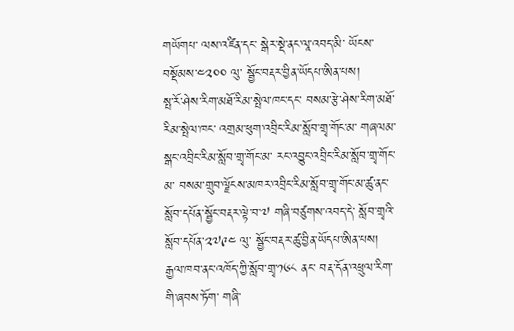གཡོགཔ་ ལས་འཛིན་དང་ སྒེར་སྡེ་ནང་ལཱ་འབད་མི་ ཡོངས་བསྡོམས་༤༢༠༠ ལུ་ སྦྱོང་བརྡར་བྱིན་ཡོདཔ་ཨིན་པས།
སྤ་རོ་ཤེས་རིག་མཐོ་རིམ་སྤེལ་ཁང་དང་ བསམ་རྩེ་ཤེས་རིག་མཐོ་རིམ་སྤེལ་ཁང་ འགྲམ་ཕུག་འབྲིང་རིམ་སློབ་གྲྭ་གོང་མ་ གཞལམ་སྒང་འབྲིང་རིམ་སློབ་གྲྭ་གོང་མ་ རང་འབྱུང་འབྲིང་རིམ་སློབ་གྲྭ་གོང་མ་ བསམ་གྲུབ་ལྗོངས་མཁར་འབྲིང་རིམ་སློབ་གྲྭ་གོང་མ་ཚུ་ནང་ སློབ་དཔོན་སྦྱོང་བརྡར་ལྟེ་བ་༧ གཞི་བཙུགས་འབད་དེ་ སློབ་གྲྭའི་སློབ་དཔོན་༢༧༩༤ ལུ་ སྦྱོང་བརྡར་ཚུ་བྱིན་ཡོདཔ་ཨིན་པས།
རྒྱལ་ཁབ་ནང་འཁོད་ཀྱི་སློབ་གྲྭ་༡༦༨ ནང་ བརྡ་དོན་འཕྲུལ་རིག་གི་ཞབས་ཏོག་ གཞི་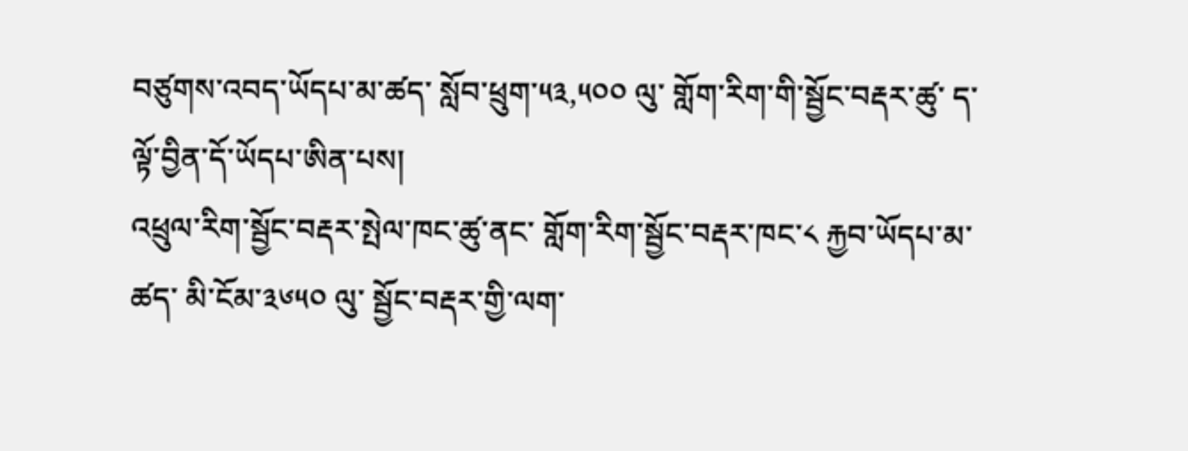བཙུགས་འབད་ཡོདཔ་མ་ཚད་ སློབ་ཕྲུག་༥༣,༥༠༠ ལུ་ གློག་རིག་གི་སྦྱོང་བརྡར་ཚུ་ ད་ལྟོ་བྱིན་དོ་ཡོདཔ་ཨིན་པས།
འཕྲུལ་རིག་སྦྱོང་བརྡར་སྤེལ་ཁང་ཚུ་ནང་ གློག་རིག་སྦྱོང་བརྡར་ཁང་༨ རྐྱབ་ཡོདཔ་མ་ཚད་ མི་ངོམ་༣༦༥༠ ལུ་ སྦྱོང་བརྡར་གྱི་ལག་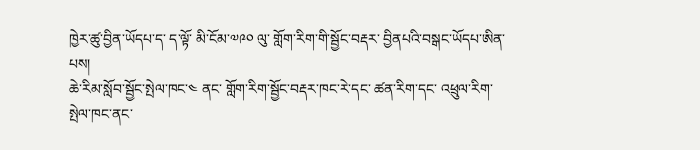ཁྱེར་ཚུ་བྱིན་ཡོདཔ་ད་ ད་ལྟོ་ མི་ངོམ་༧༩༠ ལུ་ གློག་རིག་གི་སྦྱོང་བརྡར་ བྱིནཔའི་བསྒང་ཡོདཔ་ཨིན་པས།
ཆེ་རིམ་སློབ་སྦྱོང་སྤེལ་ཁང་༤ ནང་ གློག་རིག་སྦྱོང་བརྡར་ཁང་རེ་དང་ ཚན་རིག་དང་ འཕྲུལ་རིག་སྤེལ་ཁང་ནང་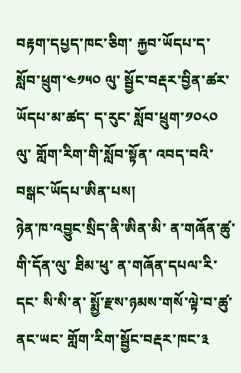བརྟག་དཔྱད་ཁང་ཅིག་ རྐྱབ་ཡོདཔ་ད་ སློབ་ཕྲུག་༤༡༥༠ ལུ་ སྦྱོང་བརྡར་བྱིན་ཚར་ཡོདཔ་མ་ཚད་ ད་རུང་ སློབ་ཕྲུག་༡༠༨༠ ལུ་ གློག་རིག་གི་སློབ་སྟོན་ འབད་བའི་བསྒང་ཡོདཔ་ཨིན་པས།
ཉེན་ཁ་འབྱུང་སྲིད་ནི་ཨིན་མི་ ན་གཞོན་ཚུ་གི་དོན་ལུ་ ཐིམ་ཕུ་ ན་གཞོན་དཔལ་རི་དང་ སི་སི་ན་ སྨྱོ་རྫས་ཉམས་གསོ་ལྟེ་བ་ཚུ་ནང་ཡང་ གློག་རིག་སྦྱོང་བརྡར་ཁང་༣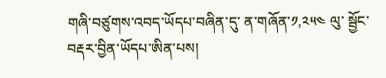གཞི་བཙུགས་འབད་ཡོདཔ་བཞིན་དུ་ ན་གཞོན་༡,༢༥༤ ལུ་ སྦྱོང་བརྡར་བྱིན་ཡོདཔ་ཨིན་པས།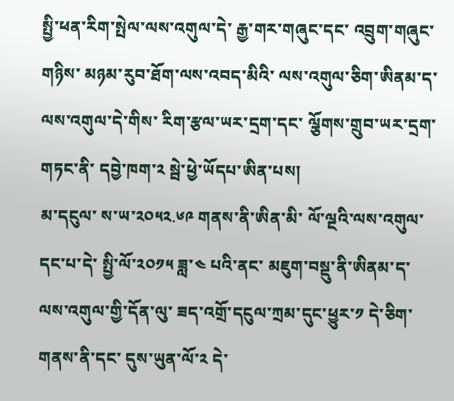སྤྱི་ཕན་རིག་སྤེལ་ལས་འགུལ་དེ་ རྒྱ་གར་གཞུང་དང་ འབྲུག་གཞུང་གཉིས་ མཉམ་རུབ་ཐོག་ལས་འབད་མིའི་ ལས་འགུལ་ཅིག་ཨིནམ་ད་
ལས་འགུལ་དེ་གིས་ རིག་རྩལ་ཡར་དྲག་དང་ ལྕོགས་གྲུབ་ཡར་དྲག་གཏང་ནི་ དབྱེ་ཁག་༢ སྦེ་ཕྱེ་ཡོདཔ་ཨིན་པས།
མ་དངུལ་ ས་ཡ་༢༠༥༢.༦༩ གནས་ནི་ཨིན་མི་ ལོ་ལྔའི་ལས་འགུལ་དང་པ་དེ་ སྤྱི་ལོ་༢༠༡༥ ཟླ་༤ པའི་ནང་ མཇུག་བསྡུ་ནི་ཨིནམ་ད་ ལས་འགུལ་གྱི་དོན་ལུ་ ཟད་འགྲོ་དངུལ་ཀྲམ་དུང་ཕྱུར་༡ དེ་ཅིག་ གནས་ནི་དང་ དུས་ཡུན་ལོ་༢ དེ་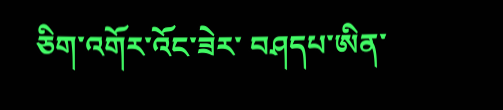ཅིག་འགོར་འོང་ཟེར་ བཤདཔ་ཨིན་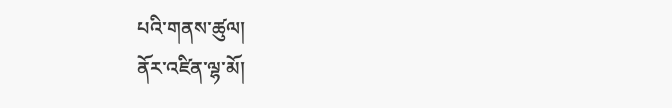པའི་གནས་ཚུལ།
ནོར་འཛིན་ལྷ་མོ།